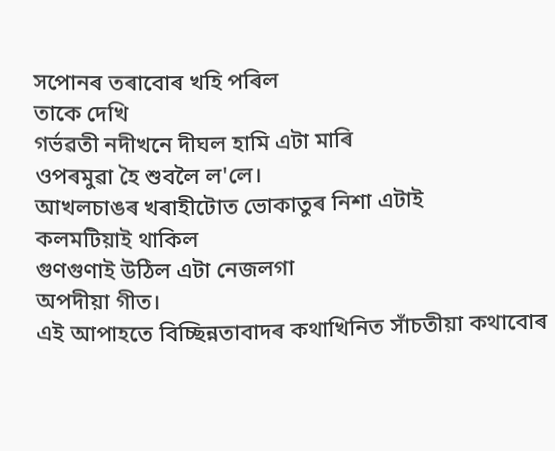সপোনৰ তৰাবোৰ খহি পৰিল
তাকে দেখি
গৰ্ভৱতী নদীখনে দীঘল হামি এটা মাৰি
ওপৰমুৱা হৈ শুবলৈ ল'লে।
আখলচাঙৰ খৰাহীটোত ভোকাতুৰ নিশা এটাই
কলমটিয়াই থাকিল
গুণগুণাই উঠিল এটা নেজলগা
অপদীয়া গীত।
এই আপাহতে বিচ্ছিন্নতাবাদৰ কথাখিনিত সাঁচতীয়া কথাবোৰ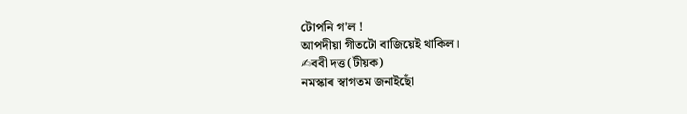টোপনি গ'ল !
আপদীয়া গীতটো বাজিয়েই থাকিল।
✍ববী দত্ত(টীয়ক)
নমস্কাৰ স্বাগতম জনাইছোঁ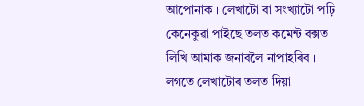আপোনাক । লেখাটো বা সংখ্যাটো পঢ়ি কেনেকুৱা পাইছে তলত কমেন্ট বক্সত লিখি আমাক জনাবলৈ নাপাহৰিব । লগতে লেখাটোৰ তলত দিয়া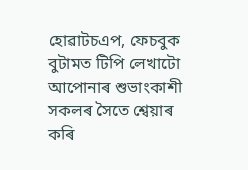হোৱাটচএপ, ফেচবুক বুটামত টিপি লেখাটো আপোনাৰ শুভাংকাশী সকলৰ সৈতে শ্বেয়াৰ কৰি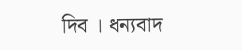দিব । ধন্যবাদ